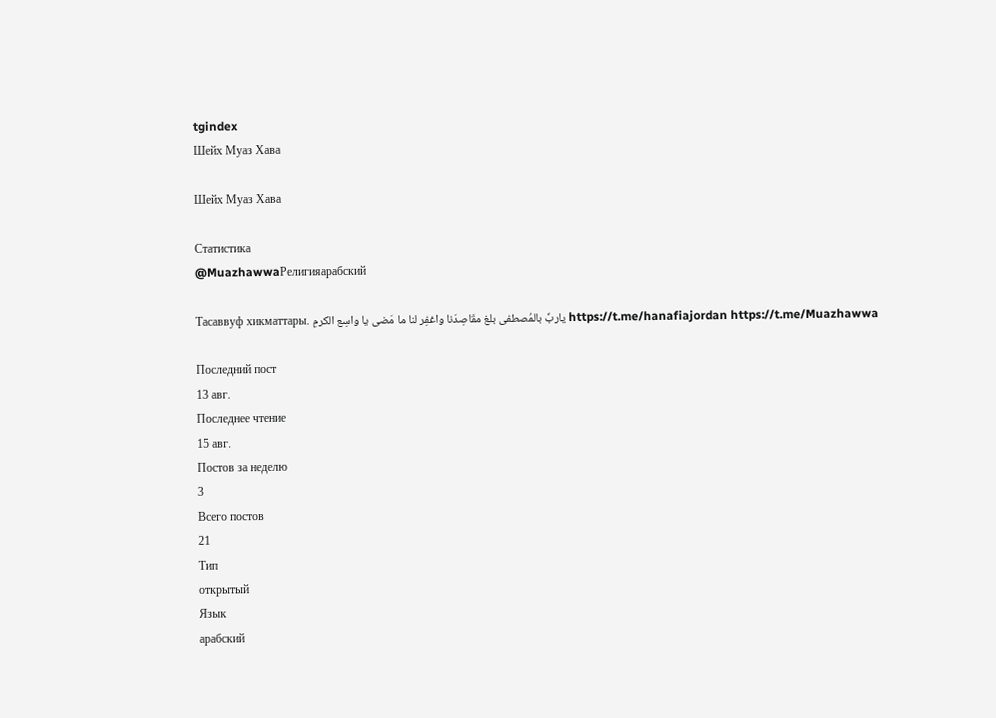tgindex
Шейх Муаз Хава

Шейх Муаз Хава

Статистика
@MuazhawwaРелигияарабский

Тасаввуф хикматтары. ياربِّ بالمُصطفى بلغ مقَاصِدَنا واغفِر لنا ما مَضى يا واسِع الكرمِ https://t.me/hanafiajordan https://t.me/Muazhawwa

Последний пост
13 авг.
Последнее чтение
15 авг.
Постов за неделю
3
Всего постов
21
Тип
открытый
Язык
арабский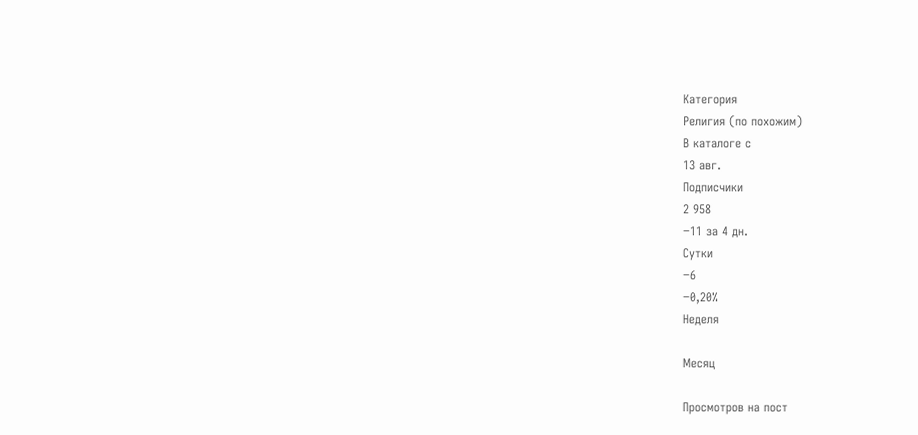Категория
Религия (по похожим)
В каталоге с
13 авг.
Подписчики
2 958
−11 за 4 дн.
Сутки
−6
−0,20%
Неделя

Месяц

Просмотров на пост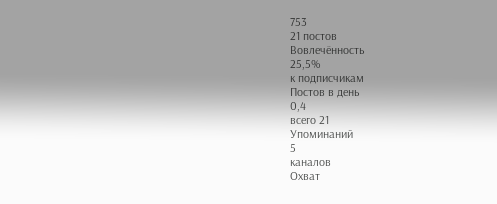753
21 постов
Вовлечённость
25,5%
к подписчикам
Постов в день
0,4
всего 21
Упоминаний
5
каналов
Охват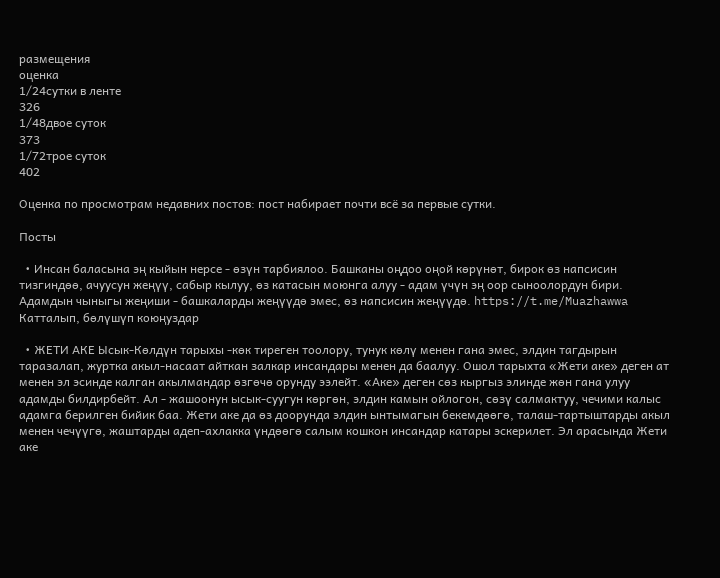размещения
оценка
1/24сутки в ленте
326
1/48двое суток
373
1/72трое суток
402

Оценка по просмотрам недавних постов: пост набирает почти всё за первые сутки.

Посты

  • Инсан баласына эң кыйын нерсе - өзүн тарбиялоо. Башканы оңдоо оңой көрүнөт, бирок өз напсисин тизгиндөө, ачуусун жеңүү, сабыр кылуу, өз катасын моюнга алуу - адам үчүн эң оор сыноолордун бири. Адамдын чыныгы жеңиши - башкаларды жеңүүдө эмес, өз напсисин жеңүүдө. https://t.me/Muazhawwa Катталып, бөлүшүп коюңуздар

  • ЖЕТИ АКЕ Ысык-Көлдүн тарыхы -көк тиреген тоолору, тунук көлү менен гана эмес, элдин тагдырын таразалап, журтка акыл-насаат айткан залкар инсандары менен да баалуу. Ошол тарыхта «Жети аке» деген ат менен эл эсинде калган акылмандар өзгөчө орунду ээлейт. «Аке» деген сөз кыргыз элинде жөн гана улуу адамды билдирбейт. Ал - жашоонун ысык-суугун көргөн, элдин камын ойлогон, сөзү салмактуу, чечими калыс адамга берилген бийик баа. Жети аке да өз доорунда элдин ынтымагын бекемдөөгө, талаш-тартыштарды акыл менен чечүүгө, жаштарды адеп-ахлакка үндөөгө салым кошкон инсандар катары эскерилет. Эл арасында Жети аке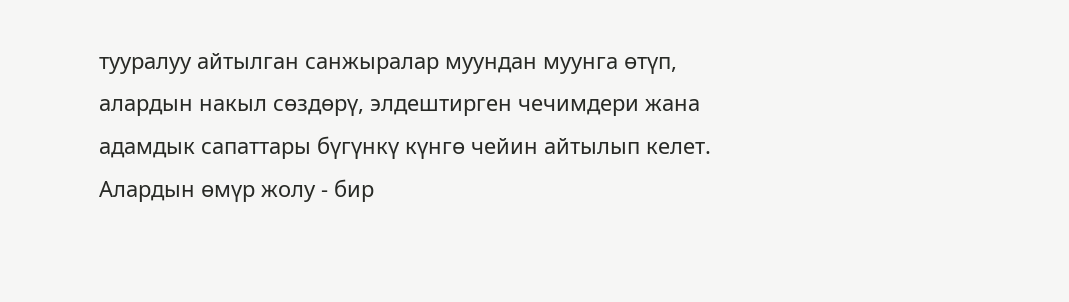тууралуу айтылган санжыралар муундан муунга өтүп, алардын накыл сөздөрү, элдештирген чечимдери жана адамдык сапаттары бүгүнкү күнгө чейин айтылып келет. Алардын өмүр жолу - бир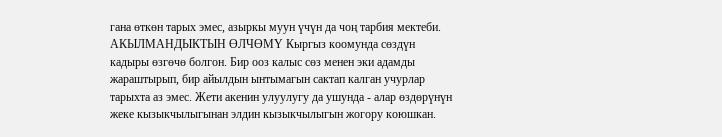гана өткөн тарых эмес, азыркы муун үчүн да чоң тарбия мектеби. АКЫЛМАНДЫКТЫН ӨЛЧӨМҮ Кыргыз коомунда сөздүн кадыры өзгөчө болгон. Бир ооз калыс сөз менен эки адамды жараштырып, бир айылдын ынтымагын сактап калган учурлар тарыхта аз эмес. Жети акенин улуулугу да ушунда - алар өздөрүнүн жеке кызыкчылыгынан элдин кызыкчылыгын жогору коюшкан.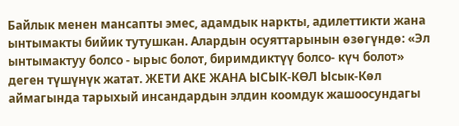Байлык менен мансапты эмес, адамдык наркты, адилеттикти жана ынтымакты бийик тутушкан. Алардын осуяттарынын өзөгүндө: «Эл ынтымактуу болсо - ырыс болот, биримдиктүү болсо- күч болот» деген түшүнүк жатат. ЖЕТИ АКЕ ЖАНА ЫСЫК-КӨЛ Ысык-Көл аймагында тарыхый инсандардын элдин коомдук жашоосундагы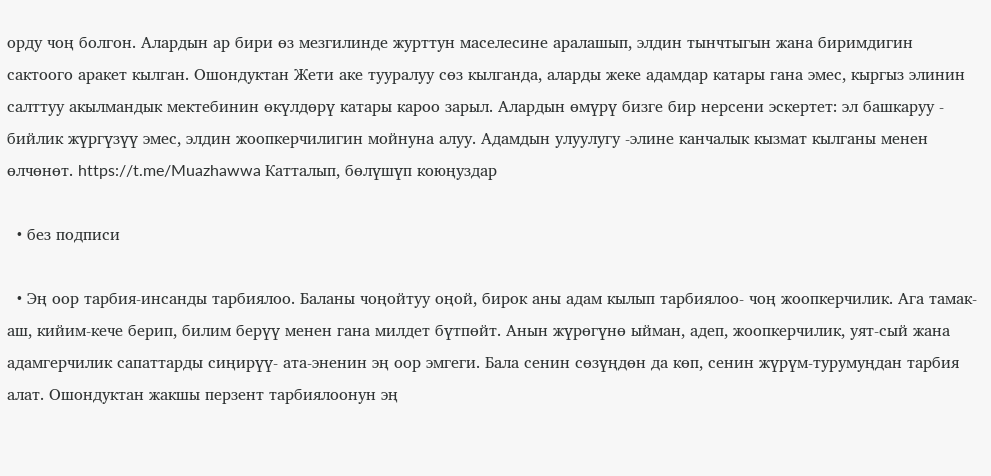орду чоң болгон. Алардын ар бири өз мезгилинде журттун маселесине аралашып, элдин тынчтыгын жана биримдигин сактоого аракет кылган. Ошондуктан Жети аке тууралуу сөз кылганда, аларды жеке адамдар катары гана эмес, кыргыз элинин салттуу акылмандык мектебинин өкүлдөрү катары кароо зарыл. Алардын өмүрү бизге бир нерсени эскертет: эл башкаруу - бийлик жүргүзүү эмес, элдин жоопкерчилигин мойнуна алуу. Адамдын улуулугу -элине канчалык кызмат кылганы менен өлчөнөт. https://t.me/Muazhawwa Катталып, бөлүшүп коюңуздар

  • без подписи

  • Эң оор тарбия-инсанды тарбиялоо. Баланы чоңойтуу оңой, бирок аны адам кылып тарбиялоо- чоң жоопкерчилик. Ага тамак-аш, кийим-кече берип, билим берүү менен гана милдет бүтпөйт. Анын жүрөгүнө ыйман, адеп, жоопкерчилик, уят-сый жана адамгерчилик сапаттарды сиңирүү- ата-эненин эң оор эмгеги. Бала сенин сөзүңдөн да көп, сенин жүрүм-турумуңдан тарбия алат. Ошондуктан жакшы перзент тарбиялоонун эң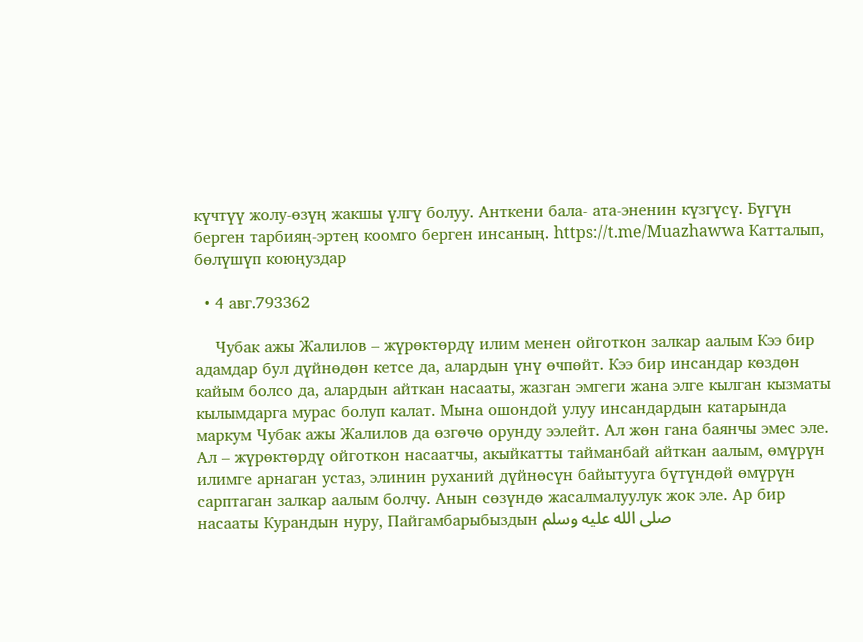күчтүү жолу-өзүң жакшы үлгү болуу. Анткени бала- ата-эненин күзгүсү. Бүгүн берген тарбияң-эртең коомго берген инсаның. https://t.me/Muazhawwa Катталып, бөлүшүп коюңуздар

  • 4 авг.793362

    Чубак ажы Жалилов – жүрөктөрдү илим менен ойготкон залкар аалым Кээ бир адамдар бул дүйнөдөн кетсе да, алардын үнү өчпөйт. Кээ бир инсандар көздөн кайым болсо да, алардын айткан насааты, жазган эмгеги жана элге кылган кызматы кылымдарга мурас болуп калат. Мына ошондой улуу инсандардын катарында маркум Чубак ажы Жалилов да өзгөчө орунду ээлейт. Ал жөн гана баянчы эмес эле. Ал – жүрөктөрдү ойготкон насаатчы, акыйкатты тайманбай айткан аалым, өмүрүн илимге арнаган устаз, элинин руханий дүйнөсүн байытууга бүтүндөй өмүрүн сарптаган залкар аалым болчу. Анын сөзүндө жасалмалуулук жок эле. Ар бир насааты Курандын нуру, Пайгамбарыбыздын صلى الله عليه وسلم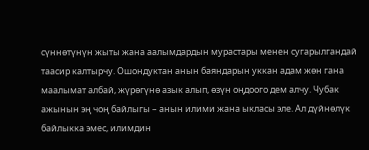сүннөтүнүн жыты жана аалымдардын мурастары менен сугарылгандай таасир калтырчу. Ошондуктан анын баяндарын уккан адам жөн гана маалымат албай, жүрөгүнө азык алып, өзүн оңдоого дем алчу. Чубак ажынын эң чоң байлыгы – анын илими жана ыкласы эле. Ал дүйнөлүк байлыкка эмес, илимдин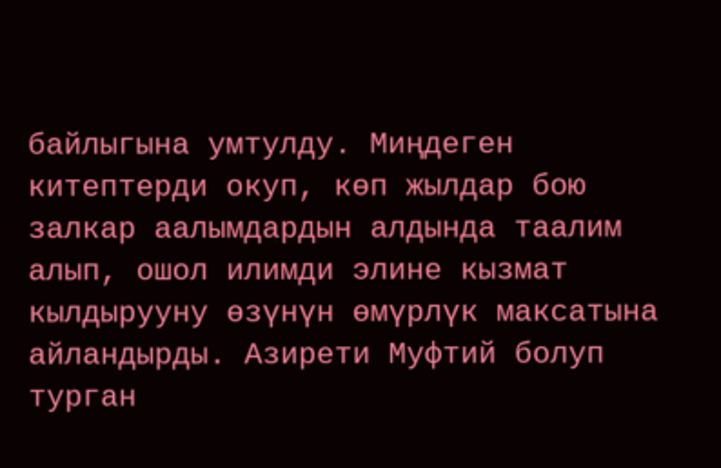байлыгына умтулду. Миңдеген китептерди окуп, көп жылдар бою залкар аалымдардын алдында таалим алып, ошол илимди элине кызмат кылдырууну өзүнүн өмүрлүк максатына айландырды. Азирети Муфтий болуп турган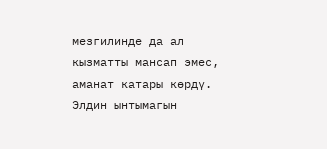мезгилинде да ал кызматты мансап эмес, аманат катары көрдү. Элдин ынтымагын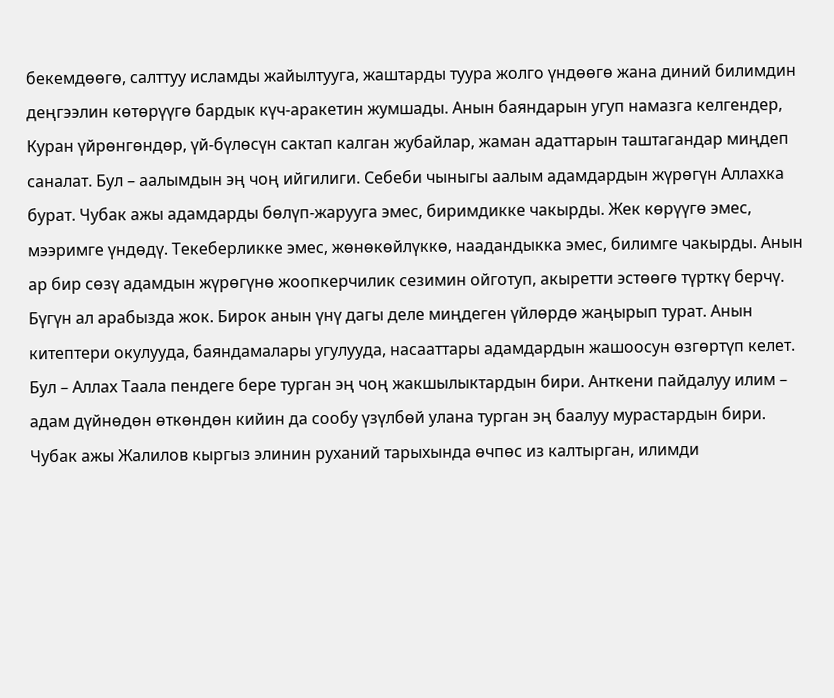бекемдөөгө, салттуу исламды жайылтууга, жаштарды туура жолго үндөөгө жана диний билимдин деңгээлин көтөрүүгө бардык күч-аракетин жумшады. Анын баяндарын угуп намазга келгендер, Куран үйрөнгөндөр, үй-бүлөсүн сактап калган жубайлар, жаман адаттарын таштагандар миңдеп саналат. Бул – аалымдын эң чоң ийгилиги. Себеби чыныгы аалым адамдардын жүрөгүн Аллахка бурат. Чубак ажы адамдарды бөлүп-жарууга эмес, биримдикке чакырды. Жек көрүүгө эмес, мээримге үндөдү. Текеберликке эмес, жөнөкөйлүккө, наадандыкка эмес, билимге чакырды. Анын ар бир сөзү адамдын жүрөгүнө жоопкерчилик сезимин ойготуп, акыретти эстөөгө түрткү берчү. Бүгүн ал арабызда жок. Бирок анын үнү дагы деле миңдеген үйлөрдө жаңырып турат. Анын китептери окулууда, баяндамалары угулууда, насааттары адамдардын жашоосун өзгөртүп келет. Бул – Аллах Таала пендеге бере турган эң чоң жакшылыктардын бири. Анткени пайдалуу илим – адам дүйнөдөн өткөндөн кийин да сообу үзүлбөй улана турган эң баалуу мурастардын бири. Чубак ажы Жалилов кыргыз элинин руханий тарыхында өчпөс из калтырган, илимди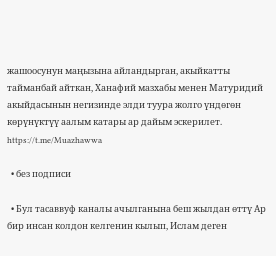жашоосунун маңызына айландырган, акыйкатты тайманбай айткан, Ханафий мазхабы менен Матуридий акыйдасынын негизинде элди туура жолго үндөгөн көрүнүктүү аалым катары ар дайым эскерилет. https://t.me/Muazhawwa

  • без подписи

  • Бул тасаввуф каналы ачылганына беш жылдан өттү Ар бир инсан колдон келгенин кылып, Ислам деген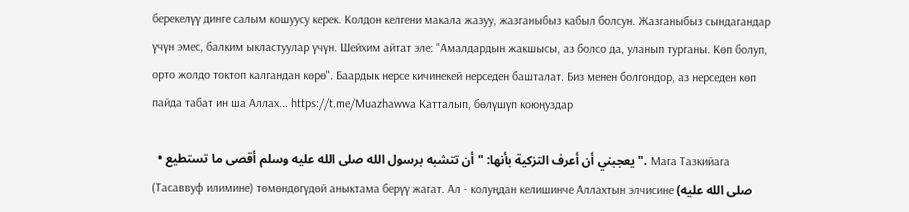берекелүү динге салым кошуусу керек. Колдон келгени макала жазуу, жазганыбыз кабыл болсун. Жазганыбыз сындагандар үчүн эмес, балким ыкластуулар үчүн. Шейхим айтат эле: "Амалдардын жакшысы, аз болсо да, уланып турганы. Көп болуп, орто жолдо токтоп калгандан көрө". Баардык нерсе кичинекей нерседен башталат. Биз менен болгондор, аз нерседен көп пайда табат ин ша Аллах... https://t.me/Muazhawwa Катталып, бөлүшүп коюңуздар

  • يعجبني أن أعرف التزكية بأنها: "أن تتشبه برسول الله صلى الله عليه وسلم أقصى ما تستطيع". Мага Тазкийага (Тасаввуф илимине) төмөндөгүдөй аныктама берүү жагат. Ал - колуңдан келишинче Аллахтын элчисине (صلى الله عليه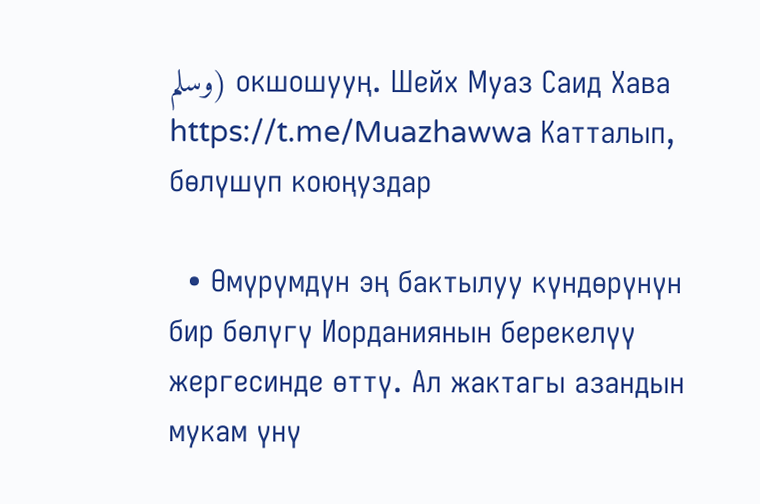وسلم) окшошууң. Шейх Муаз Саид Хава https://t.me/Muazhawwa Катталып, бөлүшүп коюңуздар

  • Өмүрүмдүн эң бактылуу күндөрүнүн бир бөлүгү Иорданиянын берекелүү жергесинде өттү. Ал жактагы азандын мукам үнү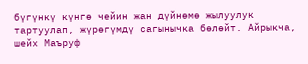бүгүнкү күнгө чейин жан дүйнөмө жылуулук тартуулап, жүрөгүмдү сагынычка бөлөйт. Айрыкча, шейх Маъруф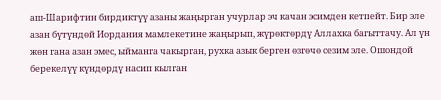аш-Шарифтин бирдиктүү азаны жаңырган учурлар эч качан эсимден кетпейт. Бир эле азан бүтүндөй Иордания мамлекетине жаңырып, жүрөктөрдү Аллахка багыттачу. Ал үн жөн гана азан эмес, ыйманга чакырган, рухка азык берген өзгөчө сезим эле. Ошондой берекелүү күндөрдү насип кылган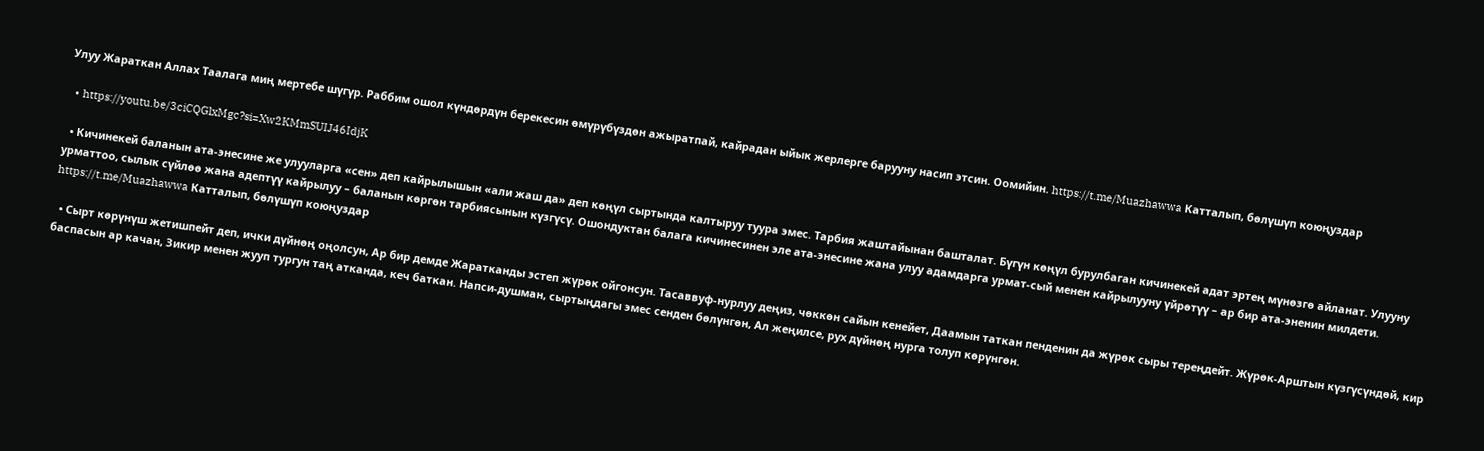Улуу Жараткан Аллах Таалага миң мертебе шүгүр. Раббим ошол күндөрдүн берекесин өмүрүбүздөн ажыратпай, кайрадан ыйык жерлерге барууну насип этсин. Оомийин. https://t.me/Muazhawwa Катталып, бөлүшүп коюңуздар

  • https://youtu.be/3ciCQGlxMgc?si=Xw2KMmSUIJ46IdjK

  • Кичинекей баланын ата-энесине же улууларга «сен» деп кайрылышын «али жаш да» деп көңүл сыртында калтыруу туура эмес. Тарбия жаштайынан башталат. Бүгүн көңүл бурулбаган кичинекей адат эртең мүнөзгө айланат. Улууну урматтоо, сылык сүйлөө жана адептүү кайрылуу – баланын көргөн тарбиясынын күзгүсү. Ошондуктан балага кичинесинен эле ата-энесине жана улуу адамдарга урмат-сый менен кайрылууну үйрөтүү – ар бир ата-эненин милдети. https://t.me/Muazhawwa Катталып, бөлүшүп коюңуздар

  • Сырт көрүнүш жетишпейт деп, ички дүйнөң оңолсун, Ар бир демде Жаратканды эстеп жүрөк ойгонсун. Тасаввуф-нурлуу деңиз, чөккөн сайын кенейет, Даамын таткан пенденин да жүрөк сыры тереңдейт. Жүрөк-Арштын күзгүсүндөй, кир баспасын ар качан, Зикир менен жууп тургун таң атканда, кеч баткан. Напси-душман, сыртыңдагы эмес сенден бөлүнгөн, Ал жеңилсе, рух дүйнөң нурга толуп көрүнгөн.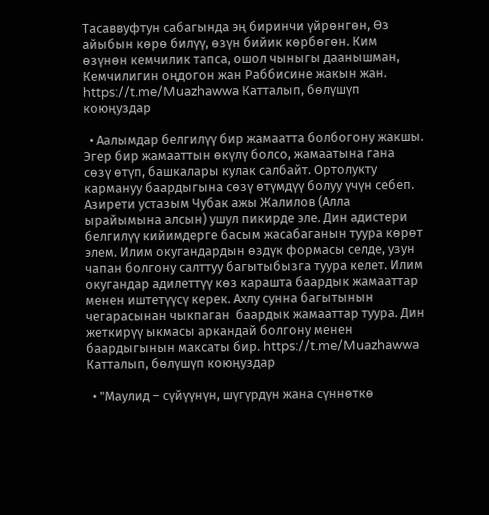Тасаввуфтун сабагында эң биринчи үйрөнгөн, Өз айыбын көрө билүү, өзүн бийик көрбөгөн. Ким өзүнөн кемчилик тапса, ошол чыныгы даанышман, Кемчилигин оңдогон жан Раббисине жакын жан. https://t.me/Muazhawwa Катталып, бөлүшүп коюңуздар

  • Аалымдар белгилүү бир жамаатта болбогону жакшы. Эгер бир жамааттын өкүлү болсо, жамаатына гана сөзү өтүп, башкалары кулак салбайт. Ортолукту кармануу баардыгына сөзү өтүмдүү болуу үчүн себеп. Азирети устазым Чубак ажы Жалилов (Алла ырайымына алсын) ушул пикирде эле. Дин адистери белгилүү кийимдерге басым жасабаганын туура көрөт элем. Илим окугандардын өздүк формасы селде, узун чапан болгону салттуу багытыбызга туура келет. Илим окугандар адилеттүү көз карашта баардык жамааттар менен иштетүүсү керек. Ахлу сунна багытынын чегарасынан чыкпаган  баардык жамааттар туура. Дин жеткирүү ыкмасы аркандай болгону менен баардыгынын максаты бир. https://t.me/Muazhawwa Катталып, бөлүшүп коюңуздар

  • "Маулид – сүйүүнүн, шүгүрдүн жана сүннөткө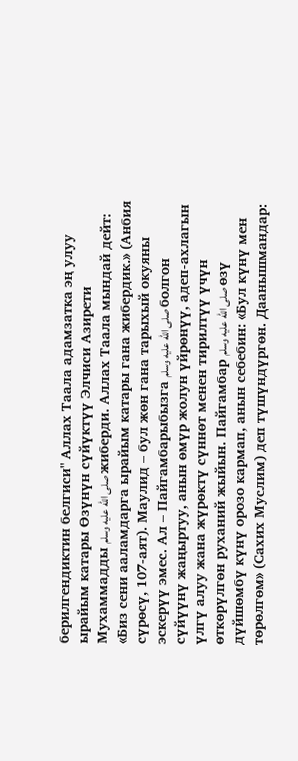берилгендиктин белгиси" Аллах Таала адамзатка эң улуу ырайым катары Өзүнүн сүйүктүү Элчиси Азирети Мухаммадды صلى الله عليه وسلم жиберди. Аллах Таала мындай дейт: «Биз сени ааламдарга ырайым катары гана жибердик.» (Анбия сүрөсү, 107-аят). Маулид – бул жөн гана тарыхый окуяны эскерүү эмес. Ал – Пайгамбарыбызга صلى الله عليه وسلم болгон сүйүүнү жаңыртуу, анын өмүр жолун үйрөнүү, адеп-ахлагын үлгү алуу жана жүрөктү сүннөт менен тирилтүү үчүн өткөрүлгөн руханий жыйын. Пайгамбар صلى الله عليه وسلم өзү дүйшөмбү күнү орозо кармап, анын себебин: «Бул күнү мен төрөлгөм» (Сахих Муслим) деп түшүндүргөн. Даанышмандар: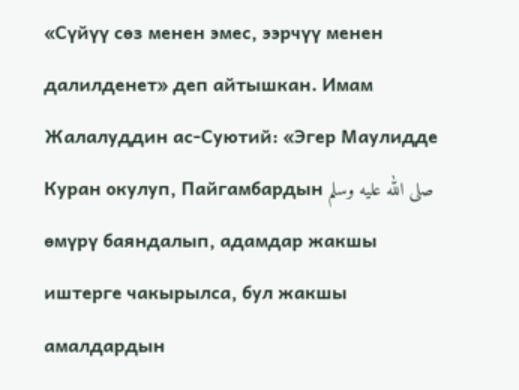«Сүйүү сөз менен эмес, ээрчүү менен далилденет» деп айтышкан. Имам Жалалуддин ас-Суютий: «Эгер Маулидде Куран окулуп, Пайгамбардын صلى الله عليه وسلم өмүрү баяндалып, адамдар жакшы иштерге чакырылса, бул жакшы амалдардын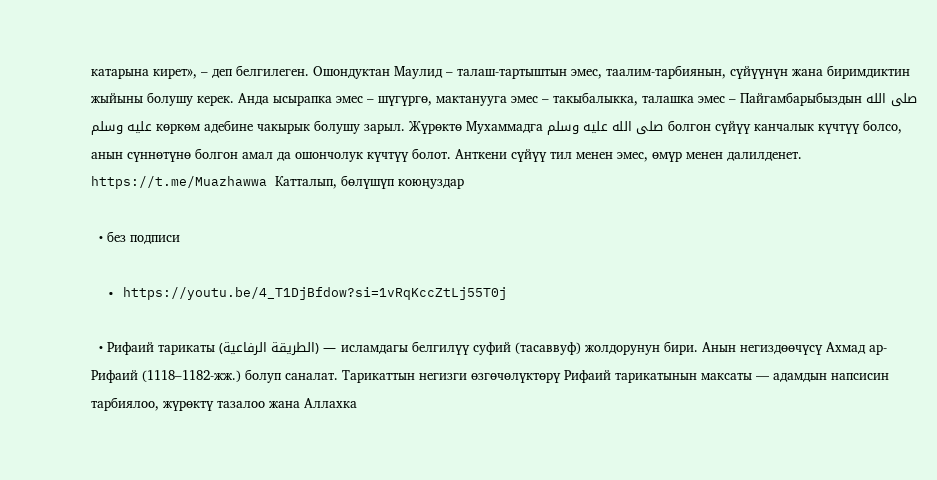катарына кирет», – деп белгилеген. Ошондуктан Маулид – талаш-тартыштын эмес, таалим-тарбиянын, сүйүүнүн жана биримдиктин жыйыны болушу керек. Анда ысырапка эмес – шүгүргө, мактанууга эмес – такыбалыкка, талашка эмес – Пайгамбарыбыздын صلى الله عليه وسلم көркөм адебине чакырык болушу зарыл. Жүрөктө Мухаммадга صلى الله عليه وسلم болгон сүйүү канчалык күчтүү болсо, анын сүннөтүнө болгон амал да ошончолук күчтүү болот. Анткени сүйүү тил менен эмес, өмүр менен далилденет. https://t.me/Muazhawwa Катталып, бөлүшүп коюңуздар

  • без подписи

  • https://youtu.be/4_T1DjBfdow?si=1vRqKccZtLj55T0j

  • Рифаий тарикаты (الطريقة الرفاعية) — исламдагы белгилүү суфий (тасаввуф) жолдорунун бири. Анын негиздөөчүсү Ахмад ар-Рифаий (1118–1182-жж.) болуп саналат. Тарикаттын негизги өзгөчөлүктөрү Рифаий тарикатынын максаты — адамдын напсисин тарбиялоо, жүрөктү тазалоо жана Аллахка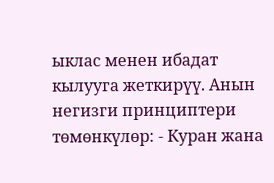ыклас менен ибадат кылууга жеткирүү. Анын негизги принциптери төмөнкүлөр: - Куран жана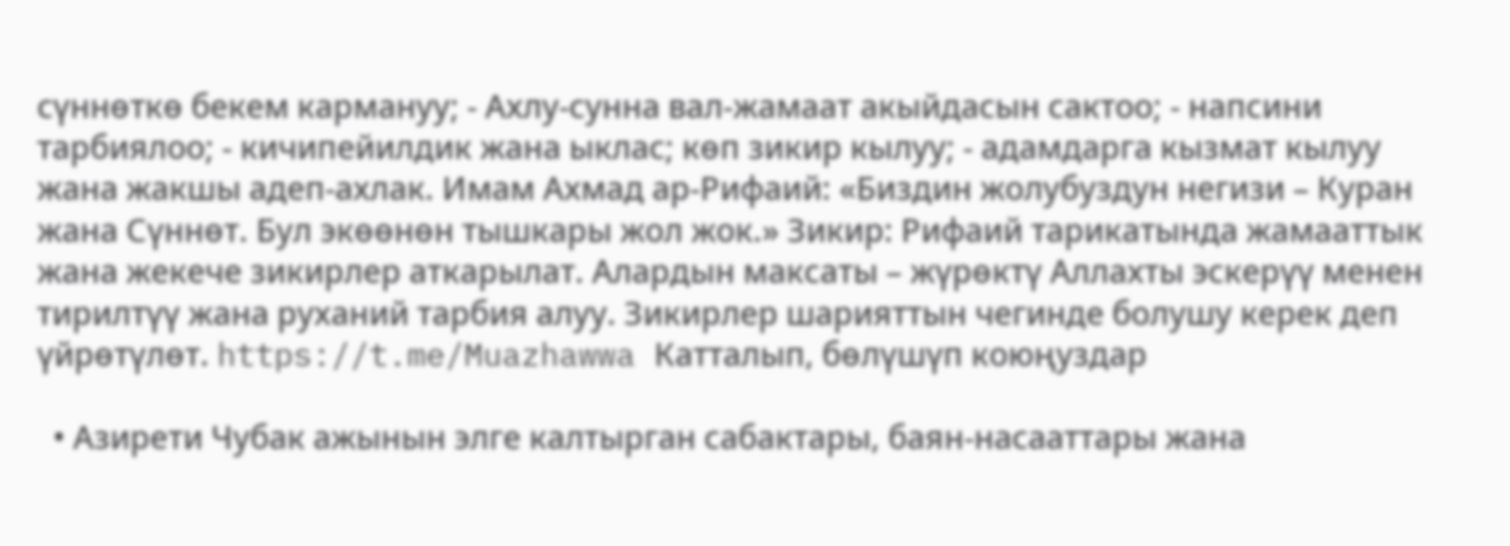сүннөткө бекем кармануу; - Ахлу-сунна вал-жамаат акыйдасын сактоо; - напсини тарбиялоо; - кичипейилдик жана ыклас; көп зикир кылуу; - адамдарга кызмат кылуу жана жакшы адеп-ахлак. Имам Ахмад ар-Рифаий: «Биздин жолубуздун негизи – Куран жана Сүннөт. Бул экөөнөн тышкары жол жок.» Зикир: Рифаий тарикатында жамааттык жана жекече зикирлер аткарылат. Алардын максаты – жүрөктү Аллахты эскерүү менен тирилтүү жана руханий тарбия алуу. Зикирлер шарияттын чегинде болушу керек деп үйрөтүлөт. https://t.me/Muazhawwa Катталып, бөлүшүп коюңуздар

  • Азирети Чубак ажынын элге калтырган сабактары, баян-насааттары жана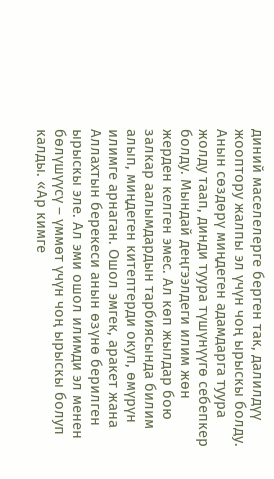диний маселелерге берген так, далилдүү жооптору жалпы эл үчүн чоң ырыскы болду. Анын сөздөрү миңдеген адамдарга туура жолду таап, динди туура түшүнүүгө себепкер болду. Мындай деңгээлдеги илим жөн жерден келген эмес. Ал көп жылдар бою залкар аалымдардын тарбиясында билим алып, миңдеген китептерди окуп, өмүрүн илимге арнаган. Ошол эмгек, аракет жана Аллахтын берекеси анын өзүнө берилген ырыскы эле. Ал эми ошол илимди эл менен бөлүшүүсү – үммөт үчүн чоң ырыскы болуп калды. «Ар кимге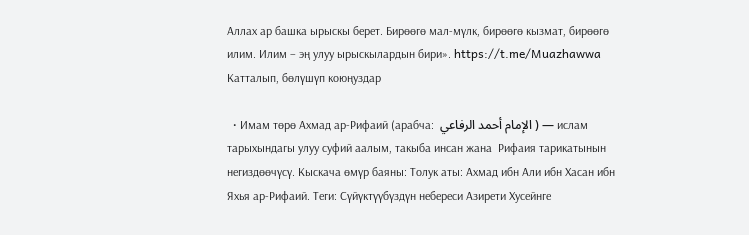Аллах ар башка ырыскы берет. Бирөөгө мал-мүлк, бирөөгө кызмат, бирөөгө илим. Илим – эң улуу ырыскылардын бири». https://t.me/Muazhawwa Катталып, бөлүшүп коюңуздар

  • Имам төрө Ахмад ар-Рифаий (арабча:  الإمام أحمد الرفاعي ) — ислам тарыхындагы улуу суфий аалым, такыба инсан жана  Рифаия тарикатынын негиздөөчүсү. Кыскача өмүр баяны: Толук аты: Ахмад ибн Али ибн Хасан ибн Яхья ар-Рифаий. Теги: Сүйүктүүбүздүн небереси Азирети Хусейнге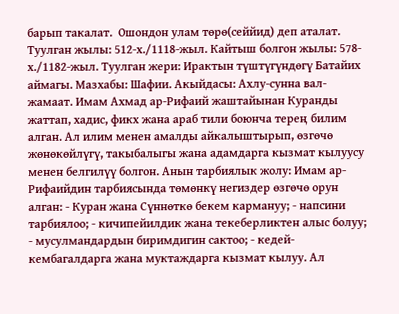барып такалат.  Ошондон улам төрө(сеййид) деп аталат. Туулган жылы: 512-х./1118-жыл. Кайтыш болгон жылы: 578-х./1182-жыл. Туулган жери: Ирактын түштүгүндөгү Батайих аймагы. Мазхабы: Шафии. Акыйдасы: Ахлу-сунна вал-жамаат. Имам Ахмад ар-Рифаий жаштайынан Куранды жаттап, хадис, фикх жана араб тили боюнча терең билим алган. Ал илим менен амалды айкалыштырып, өзгөчө жөнөкөйлүгү, такыбалыгы жана адамдарга кызмат кылуусу менен белгилүү болгон. Анын тарбиялык жолу: Имам ар-Рифаийдин тарбиясында төмөнкү негиздер өзгөчө орун алган: - Куран жана Сүннөткө бекем кармануу; - напсини тарбиялоо; - кичипейилдик жана текеберликтен алыс болуу; - мусулмандардын биримдигин сактоо; - кедей-кембагалдарга жана муктаждарга кызмат кылуу. Ал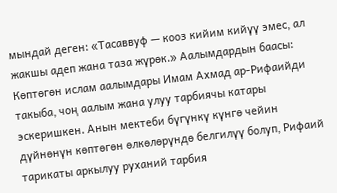мындай деген: «Тасаввуф — кооз кийим кийүү эмес, ал жакшы адеп жана таза жүрөк.» Аалымдардын баасы: Көптөгөн ислам аалымдары Имам Ахмад ар-Рифаийди такыба, чоң аалым жана улуу тарбиячы катары эскеришкен. Анын мектеби бүгүнкү күнгө чейин дүйнөнүн көптөгөн өлкөлөрүндө белгилүү болуп, Рифаий тарикаты аркылуу руханий тарбия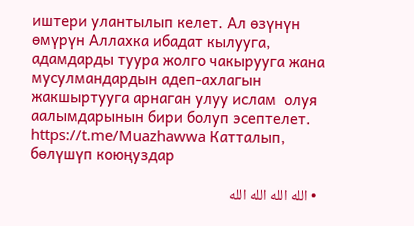иштери улантылып келет. Ал өзүнүн өмүрүн Аллахка ибадат кылууга, адамдарды туура жолго чакырууга жана мусулмандардын адеп-ахлагын жакшыртууга арнаган улуу ислам  олуя аалымдарынын бири болуп эсептелет. https://t.me/Muazhawwa Катталып, бөлүшүп коюңуздар

  • الله الله الله الله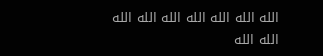الله الله الله الله الله الله الله الله الله